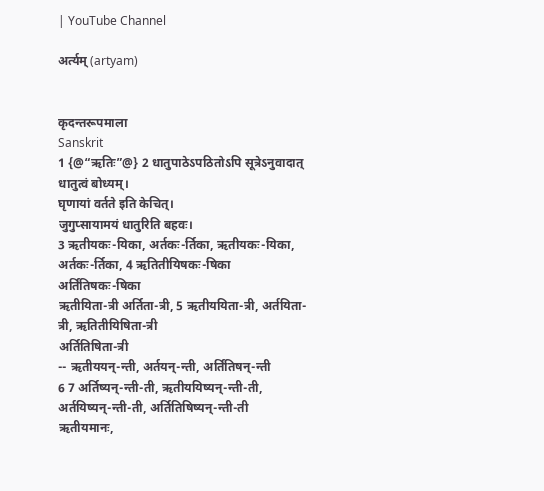| YouTube Channel

अर्त्यम् (artyam)


कृदन्तरूपमाला
Sanskrit
1 {@“ऋतिः”@} 2 धातुपाठेऽपठितोऽपि सूत्रेऽनुवादात् धातुत्वं बोध्यम्।
घृणायां वर्तते इति केचित्।
जुगुप्सायामयं धातुरिति बहवः।
3 ऋतीयकः-यिका, अर्तकः-र्तिका, ऋतीयकः-यिका, अर्तकः-र्तिका, 4 ऋतितीयिषकः-षिका
अर्तितिषकः-षिका
ऋतीयिता-त्री अर्तिता-त्री, 5 ऋतीययिता-त्री, अर्तयिता-त्री, ऋतितीयिषिता-त्री
अर्तितिषिता-त्री
-- ऋतीययन्-न्ती, अर्तयन्-न्ती, अर्तितिषन्-न्ती
6 7 अर्तिष्यन्-न्ती-ती, ऋतीययिष्यन्-न्ती-ती, अर्तयिष्यन्-न्ती-ती, अर्तितिषिष्यन्-न्ती-ती
ऋतीयमानः,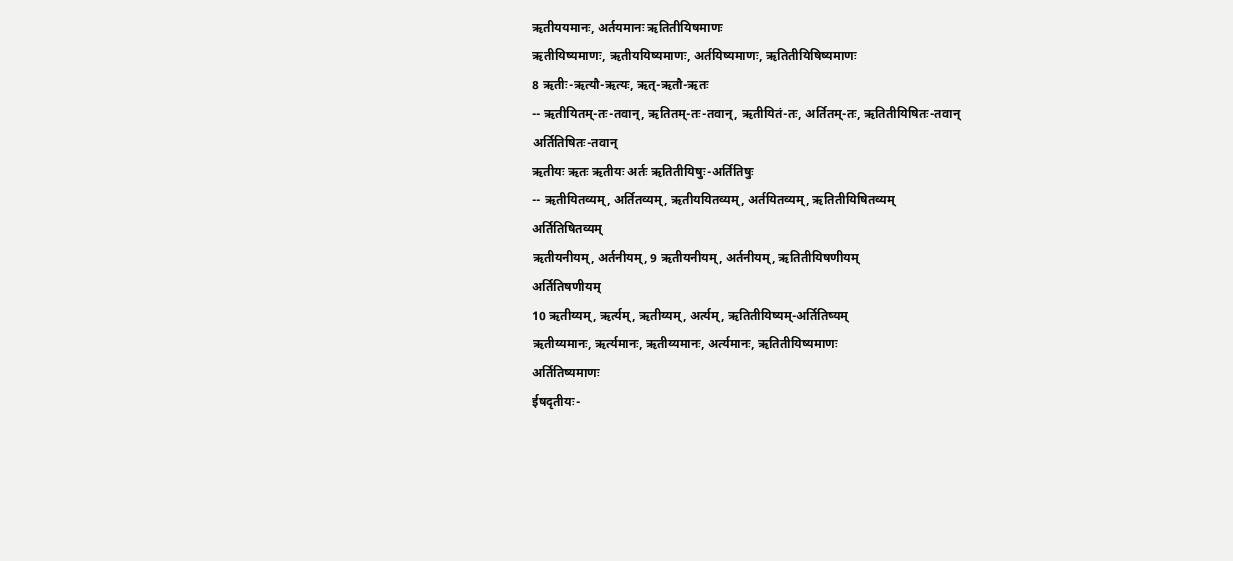ऋतीययमानः, अर्तयमानः ऋतितीयिषमाणः
ऋतीयिष्यमाणः, ऋतीययिष्यमाणः, अर्तयिष्यमाणः, ऋतितीयिषिष्यमाणः
8 ऋतीः-ऋत्यौ-ऋत्यः, ऋत्-ऋतौ-ऋतः
-- ऋतीयितम्-तः-तवान्, ऋतितम्-तः-तवान्, ऋतीयितं-तः, अर्तितम्-तः, ऋतितीयिषितः-तवान्
अर्तितिषितः-तवान्
ऋतीयः ऋतः ऋतीयः अर्तः ऋतितीयिषुः-अर्तितिषुः
-- ऋतीयितव्यम्, अर्तितव्यम्, ऋतीययितव्यम्, अर्तयितव्यम्, ऋतितीयिषितव्यम्
अर्तितिषितव्यम्
ऋतीयनीयम्, अर्तनीयम्, 9 ऋतीयनीयम्, अर्तनीयम्, ऋतितीयिषणीयम्
अर्तितिषणीयम्
10 ऋतीय्यम्, ऋर्त्यम्, ऋतीय्यम्, अर्त्यम्, ऋतितीयिष्यम्-अर्तितिष्यम्
ऋतीय्यमानः, ऋर्त्यमानः, ऋतीय्यमानः, अर्त्यमानः, ऋतितीयिष्यमाणः
अर्तितिष्यमाणः
ईषदृतीयः-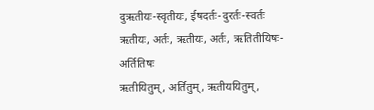दुऋतीयः-स्वृतीयः, ईषदर्तः-दुरर्तः-स्वर्तः
ऋतीयः, अर्तः, ऋतीयः, अर्तः, ऋतितीयिषः-अर्तितिषः
ऋतीयितुम्, अर्तितुम्, ऋतीययितुम्,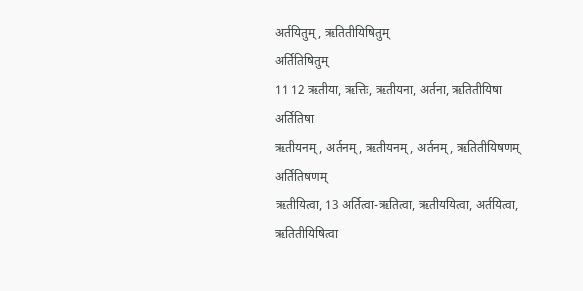अर्तयितुम्, ऋतितीयिषितुम्
अर्तितिषितुम्
11 12 ऋतीया, ऋत्तिः, ऋतीयना, अर्तना, ऋतितीयिषा
अर्तितिषा
ऋतीयनम्, अर्तनम्, ऋतीयनम्, अर्तनम्, ऋतितीयिषणम्
अर्तितिषणम्
ऋतीयित्वा, 13 अर्तित्वा-ऋतित्वा, ऋतीययित्वा, अर्तयित्वा, ऋतितीयिषित्वा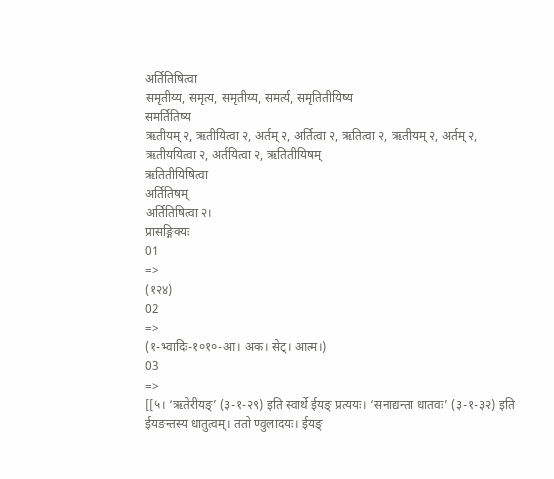अर्तितिषित्वा
समृतीय्य, समृत्य, समृतीय्य, समर्त्य, समृतितीयिष्य
समर्तितिष्य
ऋतीयम् २, ऋतीयित्वा २, अर्तम् २, अर्तित्वा २, ऋतित्वा २, ऋतीयम् २, अर्तम् २, ऋतीययित्वा २, अर्तयित्वा २, ऋतितीयिषम्
ऋतितीयिषित्वा
अर्तितिषम्
अर्तितिषित्वा २।
प्रासङ्गिक्यः
01
=>
(१२४)
02
=>
(१-भ्वादिः-१०१०-आ। अक। सेट्। आत्म।)
03
=>
[[५। ‘ऋतेरीयङ्’ (३-१-२९) इति स्वार्थे ईयङ् प्रत्ययः। ‘सनाद्यन्ता धातवः’ (३-१-३२) इति ईयङन्तस्य धातुत्वम्। ततो ण्वुलादयः। ईयङ्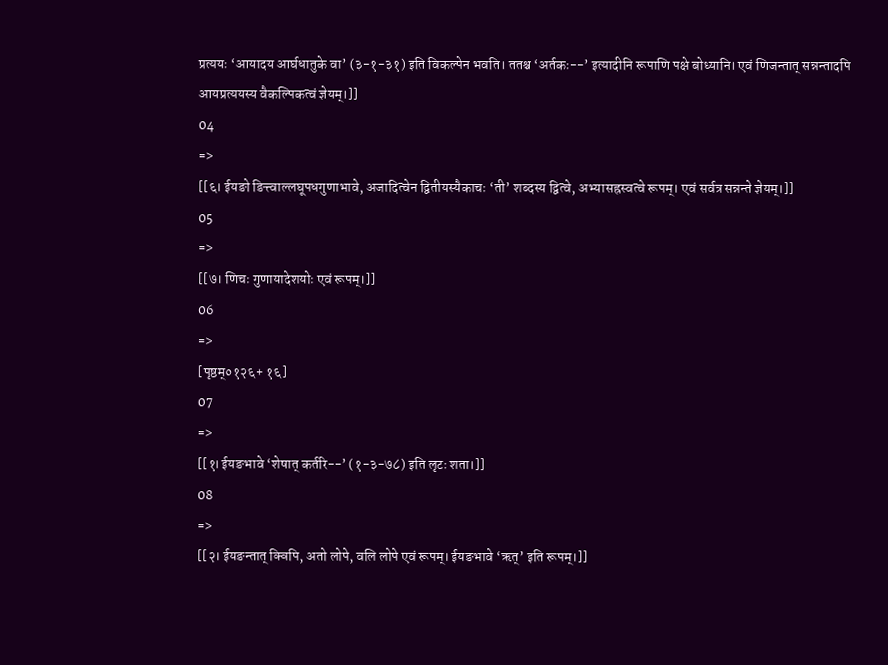प्रत्ययः ‘आयादय आर्घधातुके वा’ (३-१-३१) इति विकल्पेन भवति। ततश्च ‘अर्तकः--’ इत्यादीनि रूपाणि पक्षे बोध्यानि। एवं णिजन्तात् सन्नन्तादपि आयप्रत्ययस्य वैकल्पिकत्वं ज्ञेयम्।]]
04
=>
[[६। ईयङो ङित्त्वाल्लघूपधगुणाभावे, अजादित्वेन द्वितीयस्यैकाचः ‘ती’ शब्दस्य द्वित्वे, अभ्यासह्रस्वत्वे रूपम्। एवं सर्वत्र सन्नन्ते ज्ञेयम्।]]
05
=>
[[७। णिचः गुणायादेशयोः एवं रूपम्।]]
06
=>
[पृष्ठम्०१२६+ १६]
07
=>
[[१। ईयङभावे ‘शेषात् कर्तरि--’ (१-३-७८) इति लृटः शता।]]
08
=>
[[२। ईयङन्तात् क्विपि, अतो लोपे, वलि लोपे एवं रूपम्। ईयङभावे ‘ऋत्’ इति रूपम्।]]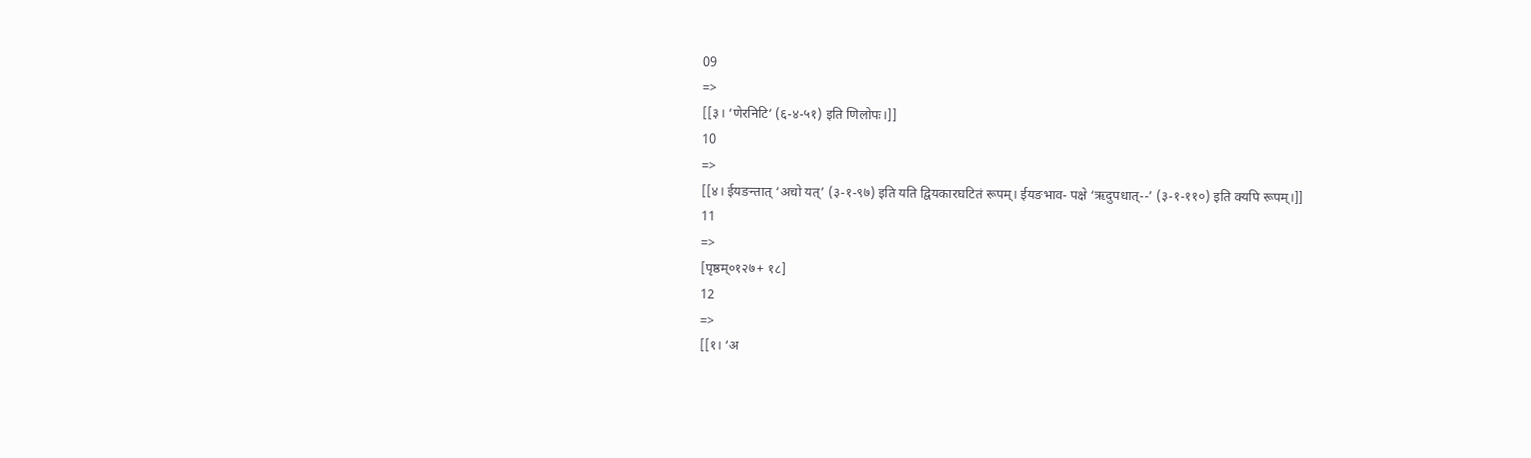09
=>
[[३। ‘णेरनिटि’ (६-४-५१) इति णिलोपः।]]
10
=>
[[४। ईयङन्तात् ‘अचो यत्’ (३-१-९७) इति यति द्वियकारघटितं रूपम्। ईयङभाव- पक्षे ‘ऋदुपधात्--’ (३-१-११०) इति क्यपि रूपम्।]]
11
=>
[पृष्ठम्०१२७+ १८]
12
=>
[[१। ‘अ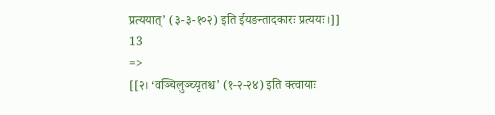प्रत्ययात्’ (३-३-१०२) इति ईयङन्तादकारः प्रत्ययः।]]
13
=>
[[२। ‘वञ्चिलुञ्च्यृतश्च’ (१-२-२४) इति क्त्वायाः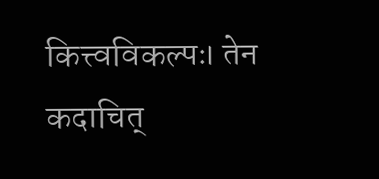कित्त्वविकल्पः। तेन कदाचित्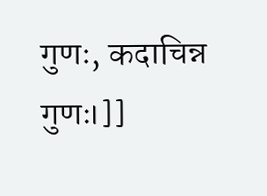गुणः, कदाचिन्न गुणः।]]